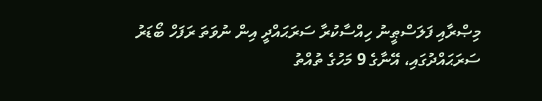މިޞްރާއި ފަލަސްޠީނު ހިއްސާކުރާ ސަރަޙައްދީ އިން ނުވަތަ ރަފަހް ބޯޑަރު ސަރަޙައްދުގައި، އޭނާގެ 9 މަހުގެ ތުއްތު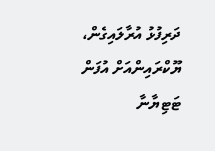ދަރިފުޅު އުރާލައިގެން، ޔޫކްރައިންއަށް އުފަން ޓަޓިޔާނާ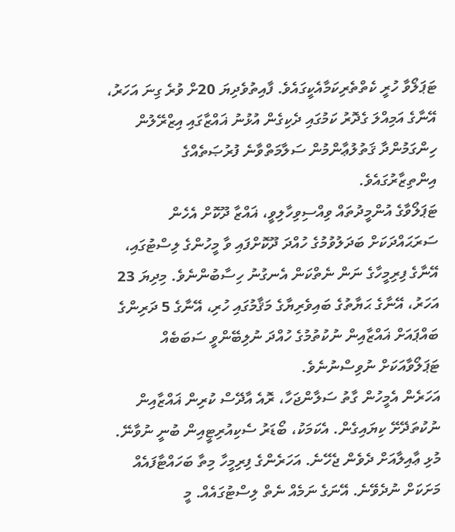ޓަޕަލޯވާ ހުރީ ކެތްތެރިކަމާއެކީގައެވެ. ފާއިތުވެދިޔަ 20ށް ވުރެ ގިނަ އަހަރު، އޭނާގެ އަމިއްލަ ގެދޮރު ކަމުގައި ދެކިގެން އުޅުނު ޣައްޒާގައި އިޒްރޭލުން ހިންގަމުންދާ ޤަތުލުޢާންމުން ސަލާމަތްވާނެ ފުރުޞަތެއްގެ އިންތިޒާރުގައެވެ.
ޓަޕަލޯވާގެ އުންމީދުތައް ވިއްސިވިހާލިވީ، ޣައްޒާ ދޫކޮށް އެހެން ސަރަޙައްދަކަށް ބަދަލުވުމުގެ ހުއްދަ ދޫކޮށްފައި ވާ މީހުންގެ ލިސްޓުގައި، އޭނާގެ ފިރިމީހާގެ ނަން ނެތްކަން އެނގުނު ހިސާބުންނެވެ. މިދިޔަ 23 އަހަރު، އޭނާގެ ޙަޔާތުގެ ބައިވެރިޔާގެ މަޤާމުގައި ހުރި، އޭނާގެ 5 ދަރިންގެ ބައްޕައަށް ޣައްޒާއިން ނުކުތުމުގެ ހުއްދަ ނުލިބޭންވީ ސަބަބެއް ޓަޕަލޯވާއަކަށް ނުވިސްނުނެވެ.
އަހަރެން އެމީހުން ގާތު ސަލާންޖަހާ، ރޮއެ އާދޭސް ކުރިން ޣައްޒާއިން ނުކުތަދޭށޭ ކިޔައިގެން. އެކަމަކު، ބޯޑަރު ސެކިއުރިޓީއިން ބުނީ ނުވާނޭ. މުޅި ޢާއިލާއަށް ދެވެން ޖެހޭނެ. އަހަރެންގެ ފިރިމީހާ މިތާ ބަހައްޓާފައެއް މަށަކަށް ނުދެވޭނެ. އޭނަގެ ނަމެއް ނެތް ލިސްޓުގައެއް. މީ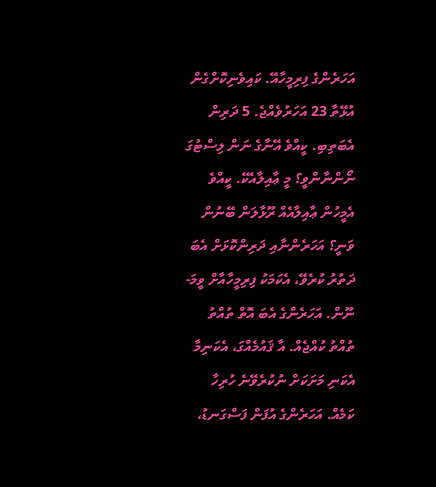އަހަރެންގެ ފިރިމީހާއޭ. ކައިވެނިކޮށްގެން އުޅޭތާ 23 އަހަރުވެއްޖެ. 5 ދަރިން އެބަތިބި. ކީއްވެ އޭނާގެ ނަން ލިސްޓުގަ ނޯންނާންވީ؟ މީ ޢާއިލާއެކޭ. ކީއްވެ އެމީހުން ޢާއިލާއެއް ރޫޅާލަން ބޭނުން ވަނީ؟ އަހަރެންނާއި ދަރިންކޮޅަށް އެބަ ދަތުރު ކުރެވޭ، އެކަމަކު ފިރިމީހާއާށް ވީމަ- ނޫން. އަހަރެންގެ އެބަ އޮތް ތުއްތު ތުއްތު ކުއްޖެއް. އާ ޤައުމެއްގަ، އެކަނިމާ އެކަނި މަށަކަށް ނުކުރެވޭނެ ހުރިހާ ކަމެއް. އަހަރެންގެ އުފަން ފަސްގަނޑު،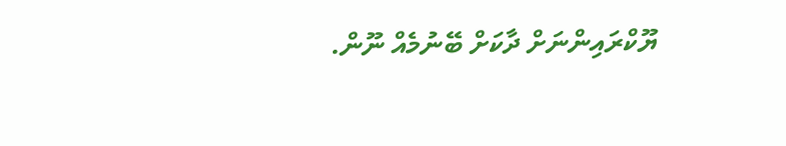ޔޫކްރައިންނަށް ދާކަށް ބޭނުމެއް ނޫން.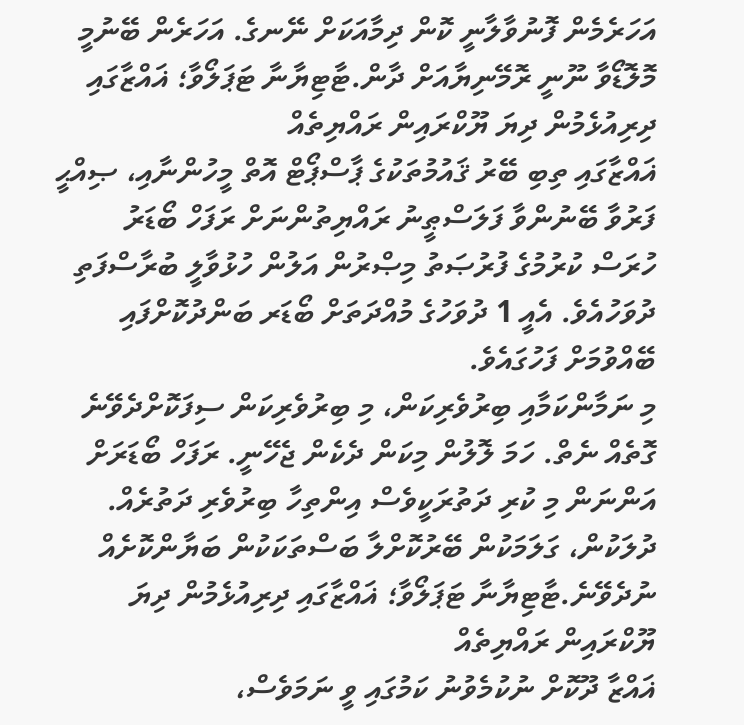އަހަރެމެން ފޮނުވާލާނީ ކޮން ދިމާއަކަށް ނޭނގެ. އަހަރެން ބޭނުމީ މޮލޮޑޯވާ ނޫނީ ރޮމޭނިޔާއަށް ދާން.ޓާޓިޔާނާ ޓަޕަލޯވާ؛ ޣައްޒާގައި ދިރިއުޅެމުން ދިޔަ ޔޫކްރައިން ރައްޔިތެއް
ޣައްޒާގައި ތިބި ބޭރު ޤައުމުތަކުގެ ޕާސްޕޯޓް އޮތް މީހުންނާއި، ޞިއްޙީ ފަރުވާ ބޭނުންވާ ފަލަސްޠީނު ރައްޔިތުންނަށް ރަފަހް ބޯޑަރު ހުރަސް ކުރުމުގެ ފުރުޞަތު މިޞްރުން އަލުން ހުޅުވާލީ ބުރާސްފަތި ދުވަހުއެވެ. އެއީ 1 ދުވަހުގެ މުއްދަތަށް ބޯޑަރ ބަންދުކޮށްފައި ބޭއްވުމަށް ފަހުގައެވެ.
މި ނަމާންކަމާއި ބިރުވެރިކަން، މި ބިރުވެރިކަން ސިފަކޮށްދެވޭނެ ގޮތެއް ނެތް. ހަމަ ލޮލުން މިކަން ދެކެން ޖެހޭނީ. ރަފަހް ބޯޑަރަށް އަންނަން މި ކުރި ދަތުރަކީވެސް އިންތިހާ ބިރުވެރި ދަތުރެއް. ދުލަކުން، ގަލަމަކުން ބޭރުކޮށްލާ ބަސްތަކަކުން ބަޔާންކޮށެއް ނުދެވޭނެ.ޓާޓިޔާނާ ޓަޕަލޯވާ؛ ޣައްޒާގައި ދިރިއުޅެމުން ދިޔަ ޔޫކްރައިން ރައްޔިތެއް
ޣައްޒާ ދޫކޮށް ނުކުމެވުނު ކަމުގައި ވީ ނަމަވެސް،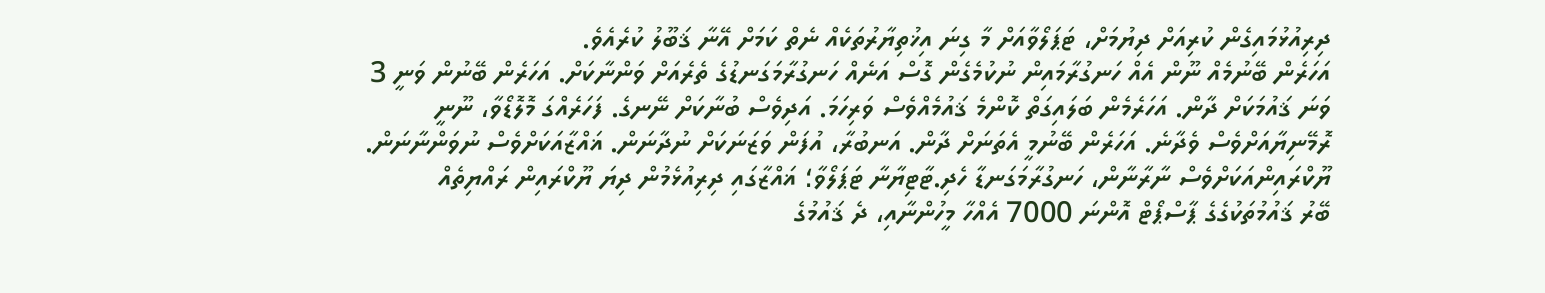ދިރިއުޅުމައިގެން ކުރިއަށް ދިޔުމަށް، ޓަޕަލޯވާއަށް މާ ގިނަ އިޚުތިޔާރުތަކެއް ނެތް ކަމަށް އޭނާ ޤަބޫލު ކުރެއެވެ.
އަހަރެން ބޭނުމެއް ނޫން އެއް ހަނގުރާމައިން ނުކުމެގެން ގޮސް އަނެއް ހަނގުރާމަގަނޑުގެ ތެރެއަށް ވަންނާކަށް. އަހަރެން ބޭނުން ވަނީ 3 ވަނަ ޤައުމަކަށް ދާން. އަހަރެމެން ބަލައިގަތް ކޮންމެ ޤައުމެއްވެސް ވަރިހަމަ. އަދިވެސް ބުނާކަށް ނޭނގެ. ފަހަރެއްގަ މޮލޮޑޯވާ، ނޫނީ ރޮމޭނިޔާއަށްވެސް ވެދާނެ. އަހަރެން ބޭނުމީ އެތަނަށް ދާން. އަނބުރާ، އުފަން ވަޒަނަކަށް ނުދާނަން. ޣައްޒާއަކަށްވެސް ނުވަންނާނަން. ޔޫކްރައިންއަކަށްވެސް ނާރާނާން، ހަނގުރާމަގަނޑާ ހެދި.ޓާޓިޔާނާ ޓަޕަލޯވާ؛ ޣައްޒާގައި ދިރިއުޅެމުން ދިޔަ ޔޫކްރައިން ރައްޔިތެއް
ބޭރު ޤައުމުތަކުގެގެ ޕާސްޕޯޓް އޮންނަ 7000 އެއްހާ މީހުންނާއި، ދެ ޤައުމުގެ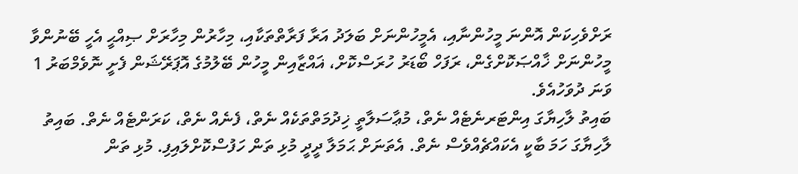ރަށްވެހިކަން އޮންނަ މީހުންނާއި، އެމީހުންނަށް ބަލަދު އަރާ ފަރާތްތަކާއި، މިހާރުން މިހާރަށް ޞިއްޙީ އެހީ ބޭނުންވާ މީހުންނަށް ޚާއްޞަކޮށްގެން، ރަފަހް ބޯޑަރު ހުރަސްކޮށް، ޣައްޒާއިން މީހުން ބޭލުމުގެ އޮޕަރޭޝަން ފެށީ ނޮވެމްބަރު 1 ވަނަ ދުވަހުއެވެ.
ބައިތު ލާހިޔާގަ އިންޓަރނެޓެއް ނެތް، މުޢާސަލާތީ ޚިދުމަތްތަކެއް ނެތް، ފެނެއް ނެތް، ކަރަންޓެއް ނެތް. ބައިތު ލާހިޔާގަ ހަމަ ބާކީ އެކައްޗެއްވެސް ނެތް. އެތަނަށް ޙަމަލާ ދީދީ މުޅި ތަން ހަފުސްކޮށްލައިފި. މުޅި ތަން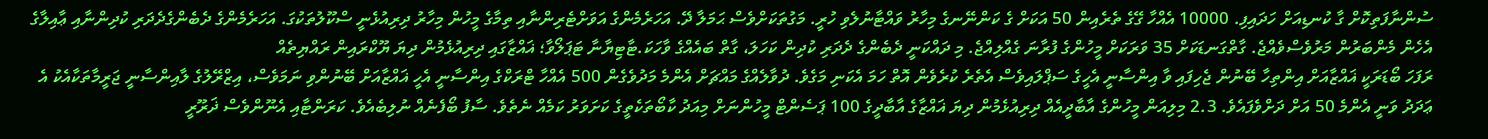ސުންނާފަތިކޮށް ގާ ކުނޑިއަށް ހަދައިފި. 10000 އެއްހާ ގޭގެ ތެރެއިން 50 އަކަށް ގެ ކަންނޭނގެ މިހާރު ވައްޓާނުލެވި ހުރީ. މަގުތަކަށްވެސް ޙަމަލާ ދޭ. އަހަރެމެންގެ އަވަށްޓެރިންނާއި ތިމާގެ މީހުން މިހާރު ދިރިއުޅެނީ ސްކޫލުތަކުގަ. އަހަރެމެންގެ ދެބެންގެދެދަރި ކުދިންނާއި ޢާއިލާގެ އެހެން މެންބަރުން މަރުވެސްވެއްޖެ. ގާތްގަނޑަކަށް 35 ވަރަކަށް މީހުންގެ ފުރާނަ ގެއްލިއްޖެ. މި ދައްކަނީ ދެބެންގެ ދެދަރި ކުދިން ކަހަލަ، ގާތް ބައެއްގެ ވާހަކަ.ޓާޓިޔާނާ ޓަޕަލޯވާ؛ ޣައްޒާގައި ދިރިއުޅެމުން ދިޔަ ޔޫކްރައިން ރައްޔިތެއް
ރަފަހަ ބޯޑަރަކީ ޣައްޒާއަށް އިންތިހާ ބޭނުން ޖެހިފައި ވާ އިންސާނީ އެހީގެ ސަޕްލައިވެސް އެތެރެ ކުރެވެން އޮތް ހަމަ އެކަނި މަގެވެ. ދުވާލެއްގެ މައްޗަށް އެންމެ މަދުވެގެން 500 އެއްހާ ޓްރަކްގެ އިންސާނީ އެހީ ޣައްޒާއަށް ބޭނުންވި ނަމަވެސް، އިޒްރޭލުގެ ލާއިންސާނީ ޖަރީމާތަކާއެކު އެ ޢަދަދު ވަނީ އެންމެ 50 އަށް ދަށްވެފައެވެ. 2.3 މިލިއަން މީހުންގެ އާބާދީއެއް ދިރިއުޅެމުން ދިޔަ ޣައްޒާގެ އާބާދީގެ 100 ޕަސެންޓް މީހުންނަށް މިއަދު ކާބޯތަކެތީގެ ކަށަވަރު ކަމެއް ނެތެވެ. ސާފު ބޯފެނެއް ނުލިބެއެވެ. ކަރަންޓާއި އެނޫންވެސް ޛަރޫރީ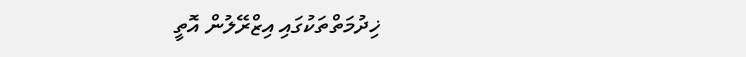ޚިދުމަތްތަކުގައި އިޒްރޭލުން އޮތީ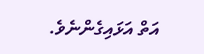އަތް އަޅައިގެންނެވެ.